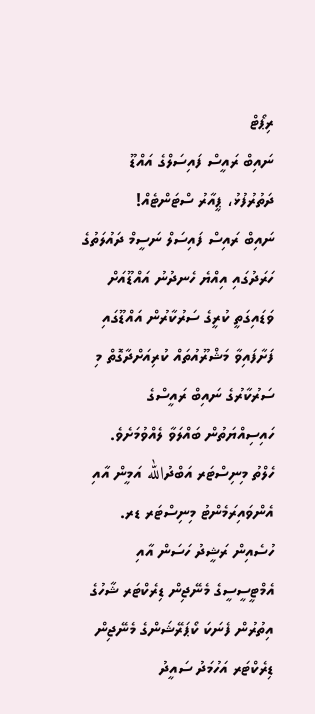ރިޕޯޓް
ނައިބް ރައީސް ފައިސަލްގެ އައްޑޫ ދަތުރުފުޅު، ޕީއާރު ސްޓަންޓެއް!
ނައިބް ރައިސް ފައިސަލް ނަސީމް ދައުލަތުގެ ހަރަދުގައި އިއްޔެ ހެނދުނު އައްޑޫއަށް ވަޑައިގަތީ ކުރީގެ ސަރުކާރުން އައްޑޫގައި ފަށާފައިވާ މަޝްރޫއުތައް ކުރިއަށްދާގޮތް މި ސަރުކާރުގެ ނައިބް ރައީސްގެ ހައިސިއްޔަތުން ބައްލަވާ ލެއްވުމަށެވެ.
ހެލްތު މިނިސްޓަރ އަބްދުالله އަމީން އާއި އެންވައިރަމެންޓު މިނިސްޓަރ ޑރ. ހުސެއިން ރަޝީދު ހަސަން އާއި އެމްޓީސީސީގެ މެނޭޖިން ޑިރެކްޓަރ ޝާހުގެ އިތުރުން ފެނަކަ ކޯޕަރޭޝަންގެ މެނޭޖިން ޑިރެކްޓަރ އަހުމަދު ސައީދު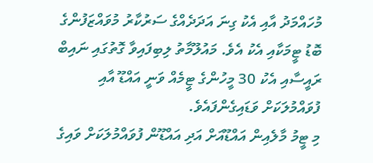މުހައްމަދު އާއި އެކު ގިނަ އަދަދެއްގެ ސަރުކާރު މުވައްޒަފުންގެ ބޮޑު ޓީމަކާއި އެކު އެވެ. މައުލޫމާތު ލިބިފައިވާ ގޮތުގައި ނައިބް ރައީސާއި އެކު 30 މީހުންގެ ޓީމެއް ވަނީ އައްޑޫ އާއި ފުވައްމުލަކަށް ވަޑައިގެންފައެވެ.
މި ޓީމު މާލެއިން އައްޑޫއަށް އަދި އައްޑޫން ފުވައްމުލަކަށް ވައިގެ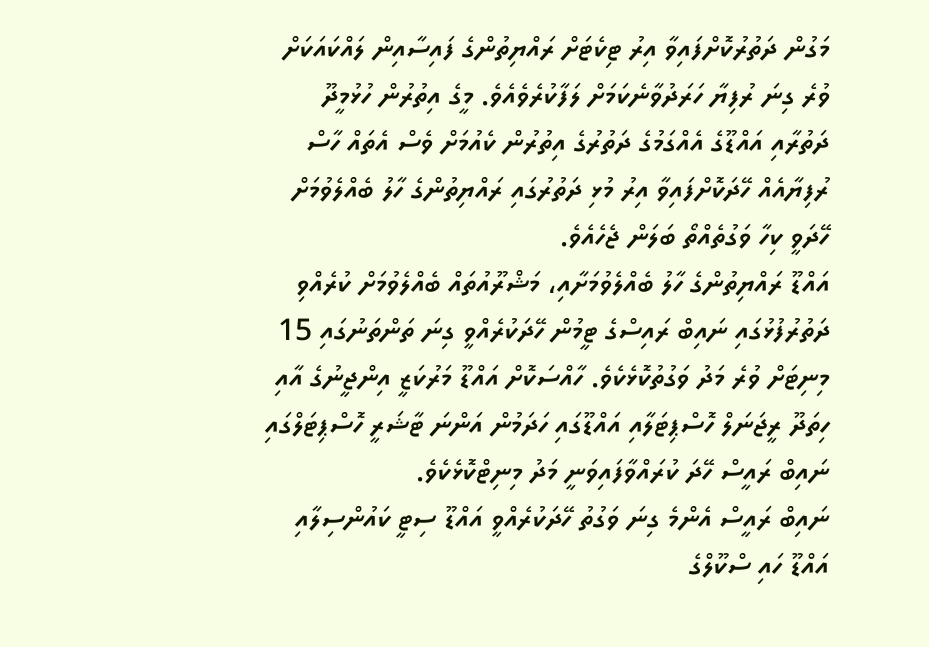މަގުން ދަތުރުކޮށްފައިވާ އިރު ޓިކެޓަށް ރައްޔިތުންގެ ފައިސާއިން ލައްކައަކަށް ވުރެ ގިނަ ރުފިޔާ ހަރަދުވާނެކަމަށް ލަފާކުރެވެއެވެ. މީގެ އިތުރުން ހުޅުމީދޫ ދަތުރާއި އައްޑޫގެ އެއްގަމުގެ ދަތުރުގެ އިތުރުން ކެއުމަށް ވެސް އެތައް ހާސް ރުފިޔާއެއް ހޭދަކޮށްފައިވާ އިރު މުޅި ދަތުރުގައި ރައްޔިތުންގެ ހާލު ބެއްލެވުމަށް ހޭދަވީ ކިހާ ވަގުތެއްތޯ ބަލަން ޖެހެއެވެ.
އައްޑޫ ރައްޔިތުންގެ ހާލު ބެއްލެވުމަށާއި، މަޝްރޫއުތައް ބެއްލެވުމަށް ކުރެއްވި ދަތުރުފުޅުގައި ނައިބް ރައިސްގެ ޓީމުން ހޭދަކުރެއްވީ ގިނަ ތަންތަނުގައި 15 މިނިޓަށް ވުރެ މަދު ވަގުތުކޮޅެކެވެ. ހާއްސަކޮށް އައްޑޫ މަރުކަޒީ އިންޖީނުގެ އާއި ހިތަދޫ ރީޖަނަލް ހޮސްޕިޓަލާއި އައްޑޫގައި ހަދަމުން އަންނަ ޓާޝަރީ ހޮސްޕިޓަލްގައި ނައިބް ރައީސް ހޭދަ ކުރައްވާފައިވަނީ މަދު މިނިޓްކޮޅެކެވެ.
ނައިބް ރައީސް އެންމެ ގިނަ ވަގުތު ހޭދަކުރެއްވީ އައްޑޫ ސިޓީ ކައުންސިލާއި އައްޑޫ ހައި ސްކޫލްގެ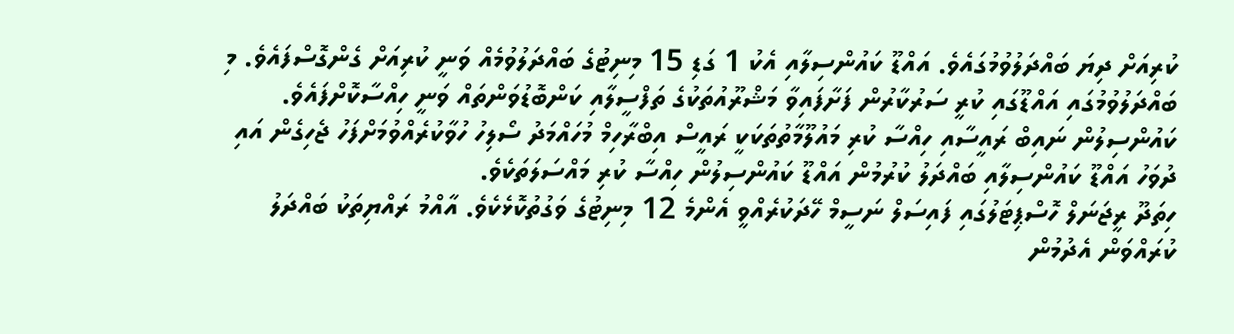ކުރިއަށް ދިޔަ ބައްދަލުވުމުގައެވެ. އައްޑޫ ކައުންސިލާއި އެކު 1 ގަޑި 15 މިނިޓުގެ ބައްދަލުވުމެއް ވަނީ ކުރިއަށް ގެންގޮސްފައެވެ. މި ބައްދަލުވުމުގައި އައްޑޫގައި ކުރީ ސަރުކާރުން ފަށާފައިވާ މަޝްރޫއުތަކުގެ ތަފްސީލާއި ކަންބޮޑުވަންތައް ވަނީ ހިއްސާކޮށްފައެވެ. ކައުންސިލުން ނައިބް ރައީސާއި ހިއްސާ ކުރި މައުލޫމާތުތަކަކީ ރައީސް އިބްރާހިމް މުހައްމަދު ސޯލިހު ހުވާކުރެއްވުމަށްފަހު ޖެހިގެން އައި ދުވަހު އައްޑޫ ކައުންސިލާއި ބައްދަލު ކުރުމުން އައްޑޫ ކައުންސިލުން ހިއްސާ ކުރި މައްސަލަތަކެވެ.
ހިތަދޫ ރީޖަނަލް ހޮސްޕިޓަލުގައި ފައިސަލް ނަސީމް ހޭދަކުރެއްވީ އެންމެ 12 މިނިޓުގެ ވަގުތުކޮޅެކެވެ. އާއްމު ރައްޔިތަކު ބައްދަލު ކުރައްވަން އެދުމުން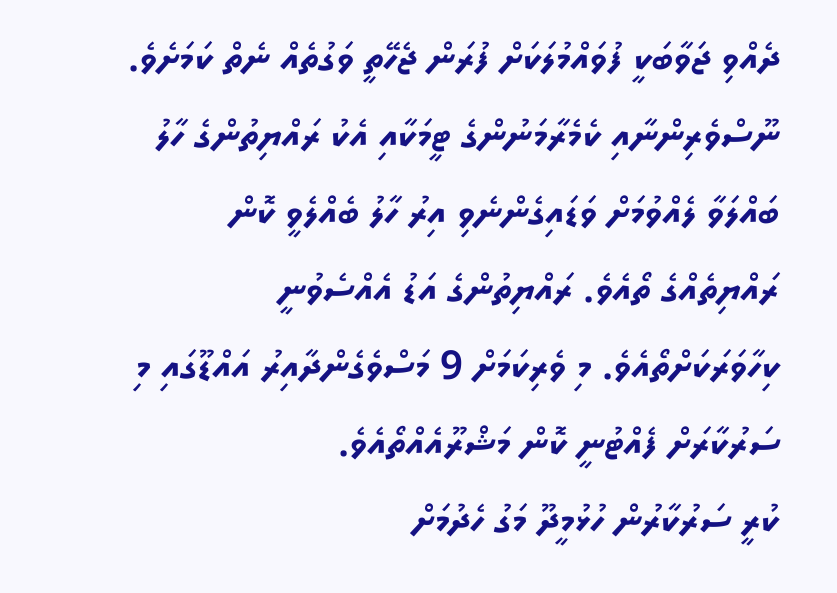ދެއްވި ޖަވާބަކީ ފުވައްމުލަކަށް ފުރަން ޖެހޭތީ ވަގުތެއް ނެތް ކަމަށެވެ.
ނޫސްވެރިންނާއި ކެމެރާމަނުންގެ ޓީމަކާއި އެކު ރައްޔިތުންގެ ހާލު ބައްލަވާ ލެއްވުމަށް ވަޑައިގެންނެވި އިރު ހާލު ބެއްލެވީ ކޮން ރައްޔިތެއްގެ ތޯއެވެ. ރައްޔިތުންގެ އަޑު އެއްސެވުނީ ކިހާވަރަކަށްތޯއެވެ. މި ވެރިކަމަށް 9 މަސްވެގެންދާއިރު އައްޑޫގައި މި ސަރުކާރަށް ފެއްޓުނީ ކޮން މަޝްރޫއެއްތޯއެވެ.
ކުރީ ސަރުކާރުން ހުޅުމީދޫ މަގު ހެދުމަށް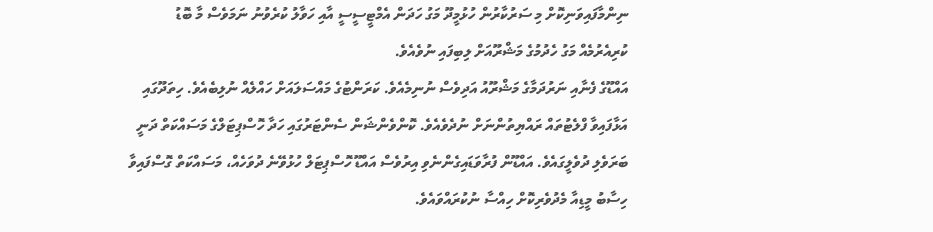ނިންމާފައިވަނިކޮށް މި ސަރުކާރުން ހުޅުމީދޫ މަގު ހަދަން އެމްޓީސީސީ އާއި ހަވާލު ކުރެވުނު ނަމަވެސް މާ ބޮޑު ކުރިއެރުމެއް މަގު ހެދުމުގެ މަޝްރޫއަށް ލިބިފައި ނުވެއެވެ.
އައްޑޫގެ ފެނާއި ނަރުދަމާގެ މަޝްރޫއު އަދިވެސް ނުނިމެއެވެ. ކަރަންޓުގެ މައްސަލައަށް ހައްލެއް ނުލިބެއެވެ. ހިތަދޫގައި އަޅާފައިވާ ފްލެޓުތައް ރައްޔިތުންނަށް ނުދެވެއެވެ. ކޮންވެންޝަން ސެންޓަރުގައި ހަދާ ހޮސްޕިޓަލްގެ މަސައްކަތް ދަނީ ބަރަވެލި ދުވެލީގައެވެ. އައްޑޫން ފުރާވަޑައިގެންނެވި އިރުވެސް އައްޑޫ ހޮސްޕިޓަލް ހުޅުވޭނެ ދުވަހެއް، މަސައްކަތް ގޮސްފައިވާ ހިސާބު މީޑިއާ މެދުވެރިކޮށް ހިއްސާ ނުކުރައްވައެވެ.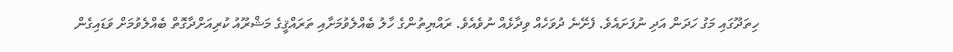ހިތަދޫގައި މަގު ހަދަން އަދި ނުފަށައެވެ. ފެށޭނެ ދުވަހެއް ވިދާޅެއް ނުވެއެވެ. ރައްޔިތުންގެ ހާލު ބެއްލެވުމަށާއި ތަރައްޤީގެ މަޝްރޫއު ކުރިއަށްދާގޮތް ބެއްލެވުމަށް ވަޑައިގެން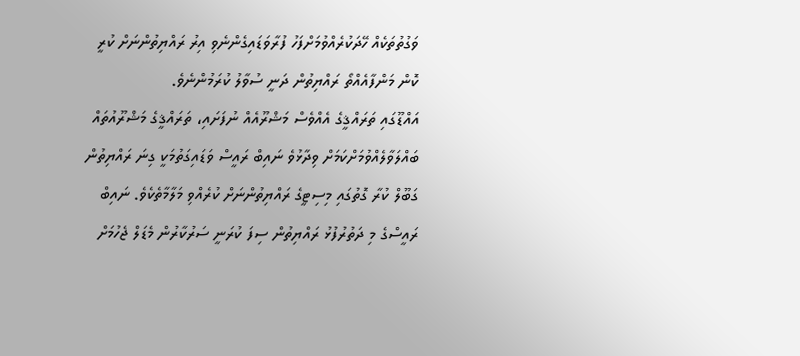ވަގުތުތަކެއް ހޭދަކުރެއްވުމަށްފަހު ފުރާވަޑައިގެންނެވި އިރު ރައްޔިތުންނަށް ކުރީ ކޮން މަންފާއެއްތޯ ރައްޔިތުން ދަނީ ސުވާލު ކުރަމުންނެވެ.
އައްޑޫގައި ތަރައްޤީގެ އެއްވެސް މަޝްރޫއެއް ނުފަށައި، ތަރައްޤީގެ މަޝްރޫއުތައް ބައްލަވާލެއްވުމަށްކަމަށް ވިދާޅުވެ ނައިބް ރައީސް ވަޑައިގަތުމަކީ ގިނަ ރައްޔިތުން ގަބޫލް ކުރާ ގޮތުގައި މިސިޓީގެ ރައްޔިތުންނަށް ކުރެއްވި މަލާމާތެކެވެ. ނައިބް ރައީސްގެ މި ދަތުރުފުޅު ރައްޔިތުން ސިފަ ކުރަނީ ސަރުކާރުން މެޑަލް ޖެހުމަށް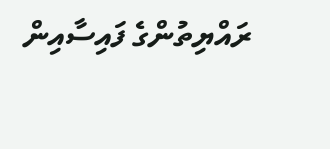ރައްޔިތުންގެ ފައިސާއިން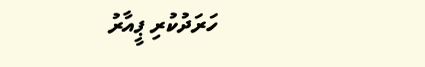ހަރަދުކުރި ޕީއާރު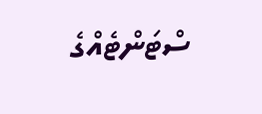ސްޓަންޓެއްގެ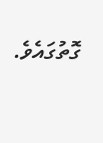ގޮތުގައެވެ.